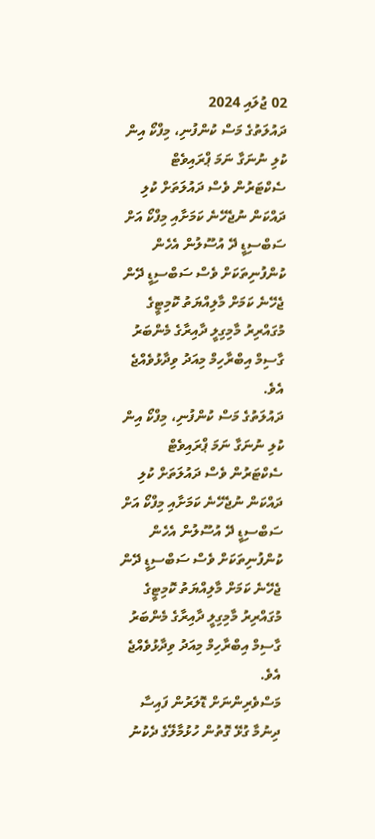02 ޖުލައި 2024
ދައުލަތުގެ މަސް ކުންފުނި، މިފްކޯ އިން ކުލި ނުނަގާ ނަމަ ޕްރައިވެޓް ސެކްޓަރުން ވެސް ދައުލަތަށް ކުލި ދައްކަން ނުޖެހޭނެ ކަމަށާއި މިފްކޯ އަށް ސަބްސިޑީ ދޭ އުސޫލުން އެހެން ކުންފުނިތަކަށް ވެސް ސަބްސިޑީ ދޭން ޖެހޭނެ ކަމަށް މާލިއްޔަތު ކޮމިޓީގެ މުގައްރިރު މާމިގިލީ ދާއިރާގެ މެންބަރު ގާސިމް އިބްރާހިމް މިއަދު ވިދާޅުވެއްޖެ އެވެ.
ދައުލަތުގެ މަސް ކުންފުނި، މިފްކޯ އިން ކުލި ނުނަގާ ނަމަ ޕްރައިވެޓް ސެކްޓަރުން ވެސް ދައުލަތަށް ކުލި ދައްކަން ނުޖެހޭނެ ކަމަށާއި މިފްކޯ އަށް ސަބްސިޑީ ދޭ އުސޫލުން އެހެން ކުންފުނިތަކަށް ވެސް ސަބްސިޑީ ދޭން ޖެހޭނެ ކަމަށް މާލިއްޔަތު ކޮމިޓީގެ މުގައްރިރު މާމިގިލީ ދާއިރާގެ މެންބަރު ގާސިމް އިބްރާހިމް މިއަދު ވިދާޅުވެއްޖެ އެވެ.
މަސްވެރިންނަށް ޑޮލަރުން ފައިސާ ދިނުމާ ގުޅޭ ގޮތުން ހުޅުމާލޭގެ ދެކުނު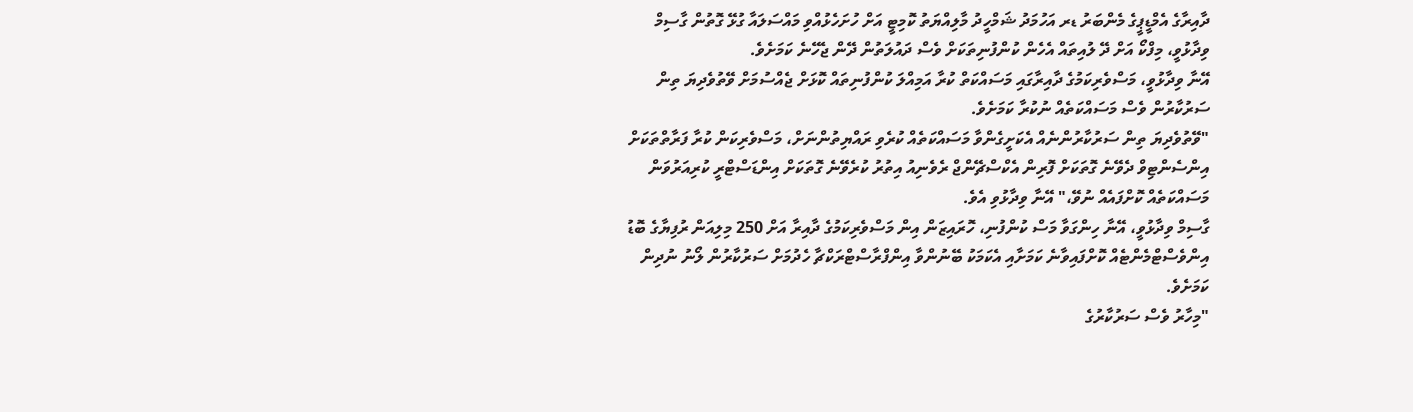ދާއިރާގެ އެމްޑީޕީގެ މެންބަރު ޑރ އަހުމަދު ޝަމްހީދު މާލިއްޔަތު ކޮމިޓީ އަށް ހުށަހެޅުއްވި މައްސަލައާ ގުޅޭ ގޮތުން ގާސިމް ވިދާޅުވީ، މިފްކޯ އަށް ދޭ ލުއިތައް އެހެން ކުންފުނިތަކަށް ވެސް ދައުލަތުން ދޭން ޖެހޭނެ ކަމަށެވެ.
އޭނާ ވިދާޅުވީ، މަސްވެރިކަމުގެ ދާއިރާގައި މަސައްކަތް ކުރާ އަމިއްލަ ކުންފުނިތައް ކޮޅަށް ޖެއްސުމަށް ވޭތުވެދިޔަ ތިން ސަރުކާރުން ވެސް މަސައްކަތެއް ނުކުރާ ކަމަށެވެ.
"ވޭތުވެދިޔަ ތިން ސަރުކާރުންނެއް އެކަށީގެންވާ މަސައްކަތެއް ކުރެވި ރައްޔިތުންނަށް، މަސްވެރިކަން ކުރާ ފަރާތްތަކަށް އިންސެންޓިވް ދެވޭނެ ގޮތަކަށް ފޮރިން އެކްސްޗޭންޖް ރެވެނިއު އިތުރު ކުރެވޭނެ ގޮތަކަށް އިންޑަސްޓްރީ ކުރިއަރުވަން މަސައްކަތެއް ކޮށްފައެއް ނުވޭ،" އޭނާ ވިދާޅުވި އެވެ.
ގާސިމް ވިދާޅުވީ، އޭނާ ހިންގަވާ މަސް ކުންފުނި، ހޮރައިޒަން އިން މަސްވެރިކަމުގެ ދާއިރާ އަށް 250 މިލިއަން ރުފިޔާގެ ބޮޑު އިންވެސްޓްމެންޓެއް ކޮށްފައިވާނެ ކަމަށާއި އެކަމަކު ބޭނުންވާ އިންފްރާސްޓްރަކްޗާ ހެދުމަށް ސަރުކާރުން ލޯނު ނުދިން ކަމަށެވެ.
"މިހާރު ވެސް ސަރުކާރުގެ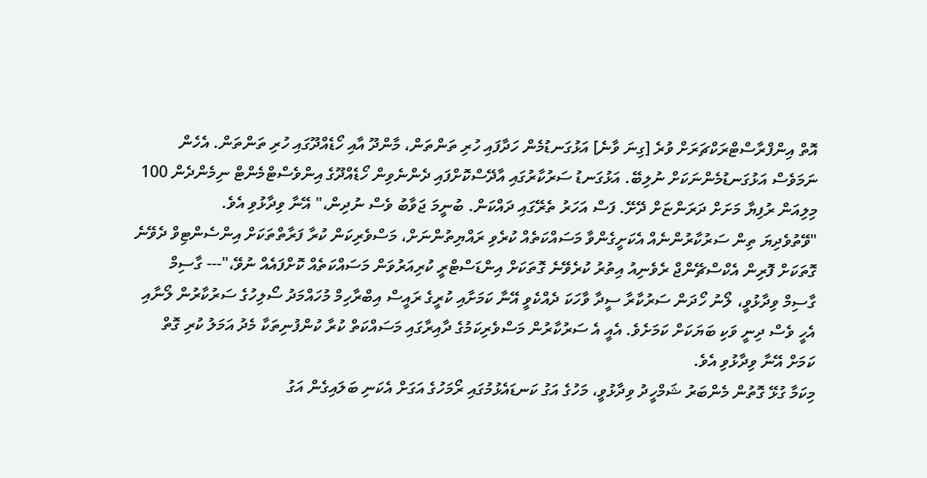އޮތް އިންފްރާސްޓްރަކްޗަރަށް ވުރެ [ގިނަ ވާނެ] އަޅުގަނޑުމެން ހަދާފައި ހުރި ތަންތަން، މާންދޫ އާއި ހޯޑެއްދޫގައި ހުރި ތަންތަން. އެހެން ނަމަވެސް އަޅުގަނޑުމެންނަކަށް ނުލިބޭ. އަޅުގަނޑު ސަރުކާރުގައި އާދޭސްކޮށްފައި ދެންނެވިން ހޯޑެއްދޫގެ އިންވެސްޓްމެންޓް ނިމެންދެން 100 މިލިއަން ރުފިޔާ މަށަށް ދަރަންޏަށް ދޭށޭ. ފަސް އަހަރު ތެރޭގައި ދައްކަން. ބުނީމަ ޖަވާބު ވެސް ނުދިން،" އޭނާ ވިދާޅުވި އެވެ.
"ވޭތުވެދިޔަ ތިން ސަރުކާރުންނެއް އެކަށީގެންވާ މަސައްކަތެއް ކުރެވި ރައްޔިތުންނަށް، މަސްވެރިކަން ކުރާ ފަރާތްތަކަށް އިންސެންޓިވް ދެވޭނެ ގޮތަކަށް ފޮރިން އެކްސްޗޭންޖް ރެވެނިއު އިތުރު ކުރެވޭނެ ގޮތަކަށް އިންޑަސްޓްރީ ކުރިއަރުވަން މަސައްކަތެއް ކޮށްފައެއް ނުވޭ،"--- ގާސިމް
ގާސިމް ވިދާޅުވީ، ލޯނު ހޯދަން ސަރުކާރާ ސީދާ ވާހަކަ ދެއްކެވީ އޭނާ ކަމަށާއި ކުރީގެ ރައީސް އިބްރާހިމް މުހައްމަދު ސޯލިހުގެ ސަރުކާރުން ލޯނާއި އެހީ ވެސް ދިނީ ވަކި ބަޔަކަށް ކަމަށެވެ. އެއީ އެ ސަރުކާރުން މަސްވެރިކަމުގެ ދާއިރާގައި މަސައްކަތް ކުރާ ކުންފުނިތަކާ މެދު އަމަލު ކުރި ގޮތް ކަމަށް އޭނާ ވިދާޅުވި އެވެ.
މިކަމާ ގުޅޭ ގޮތުން މެންބަރު ޝަމްހީދު ވިދާޅުވީ، މަހުގެ އަގު ކަނޑައެޅުމުގައި ރޯމަހުގެ އަގަށް އެކަނި ބަލައިގެން އަގު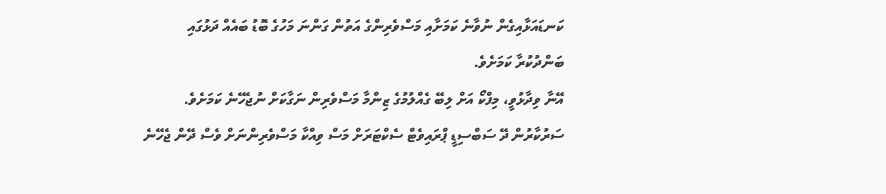ކަނޑައަޅާއިގެން ނުވާނެ ކަމަށާއި މަސްވެރިންގެ އަތުން ގަންނަ މަހުގެ ބޮޑު ބައެއް ދަޅުގައި ބަންދުކުރާ ކަމަށެވެ.
އޭނާ ވިދާޅުވީ، މިފްކޯ އަށް ލިބޭ ގެއްލުމުގެ ޒިންމާ މަސްވެރިން ނަގާކަށް ނުޖެހޭނެ ކަމަށެވެ. ސަރުކާރުން ދޭ ސަބްސިޑީ ޕްރައިވެޓް ސެކްޓަރަށް މަސް ވިއްކާ މަސްވެރިންނަށް ވެސް ދޭން ޖެހޭނެ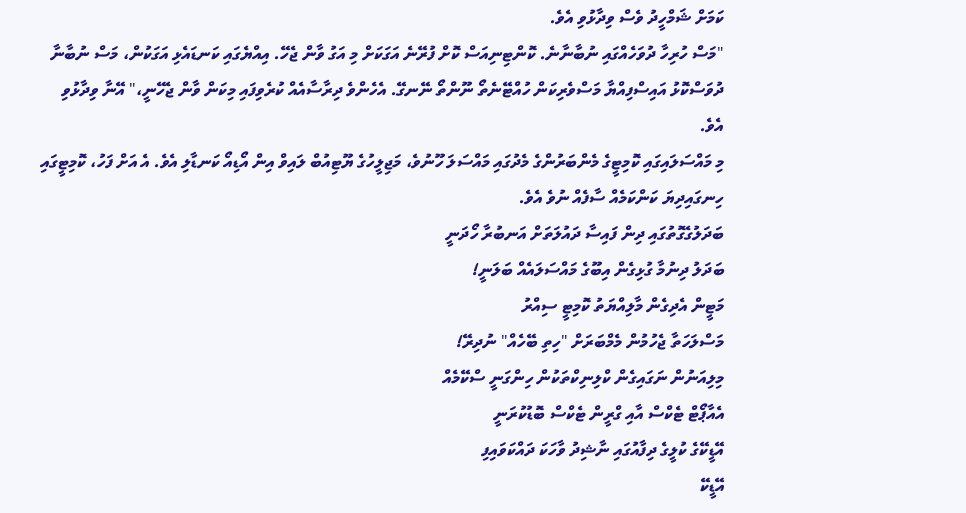ކަމަށް ޝަމްހީދު ވެސް ވިދާޅުވި އެވެ.
"މަސް ހުރިހާ ދުވަހެއްގައި ނުބާނާނެ. ކޮންޓިނިއަސް ކޮށް ފުރޭނެ އަގަކަށް މި އަގު ވާން ޖެހޭ. އިއްޔެގައި ކަނޑައެޅި އަގަކުން، މަސް ނުބާނާ ދުވަސްކޮޅު އައިސްފިއްޔާ މަސްވެރިކަން ހުއްޓޭނެތޯ ނޫންތޯ ނޭނގޭ. އެހެންވެ ދިރާސާއެއް ކުރެވިފައި މިކަން ވާން ޖެހޭނީ،" އޭނާ ވިދާޅުވި އެވެ.
މި މައްސަލައިގައި ކޮމިޓީގެ މެންބަރުންގެ މެދުގައި މައްސަލަ ހޫނުވެ، މަޖިލީހުގެ ޔޫޓިއުބް ލައިވް އިން އޯޑިއޯ ކަނޑާލި އެވެ. އެ އަށް ފަހު، ކޮމިޓީގައި ހިނގައިދިޔަ ކަންކަމެއް ސާފެއް ނުވެ އެވެ.
ބަދަލުގެގޮތުގައި ދިން ފައިސާ ދައުލަތަށް އަނބުރާ ހޯދަނީ
ބަދަލު ދިނުމާ ގުޅިގެން އިބޫގެ މައްސަލައެއް ބަލަނީ!
މަޓީން އެދިގެން މާލިއްޔަތު ކޮމިޓީ ސިއްރު
މަސްލަހަތާ ޖެހުމުން މެމްބަރަށް "ހިތި ބޭހެއް" ނުދިރޭ!
މިލިއަނުން ނަގައިގެން ކްލިނިކްތަކުން ހިންގަނީ ސްކޭމެއް
އެއާޕޯޓް ޓެކްސް އާއި ގްރީން ޓެކްސް ބޮޑުކުރަނީ
އޭޑީކޭގެ ކުލީގެ ދިފާއުގައި ނާޝިދު ވާހަކަ ދައްކަވައިފި
އޭޑީކޭ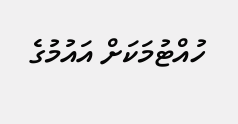ހުއްޓުމަކަށް އައުމުގެ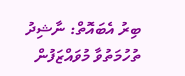ބިރު އެބައޮތް: ނާޝިދު
ތުހުމަތުވާ މުވައްޒަފުން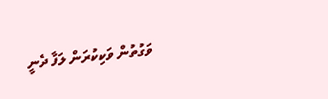ވަގުތުން ވަކިކުރަން ލަފާ ދެނީ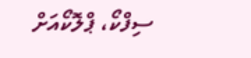ސިފްކޯ، ޕްލޮކޯއަށް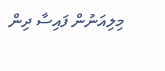މިލިއަނުން ފައިސާ ދިން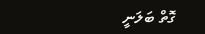ގޮތް ބަލަނީ